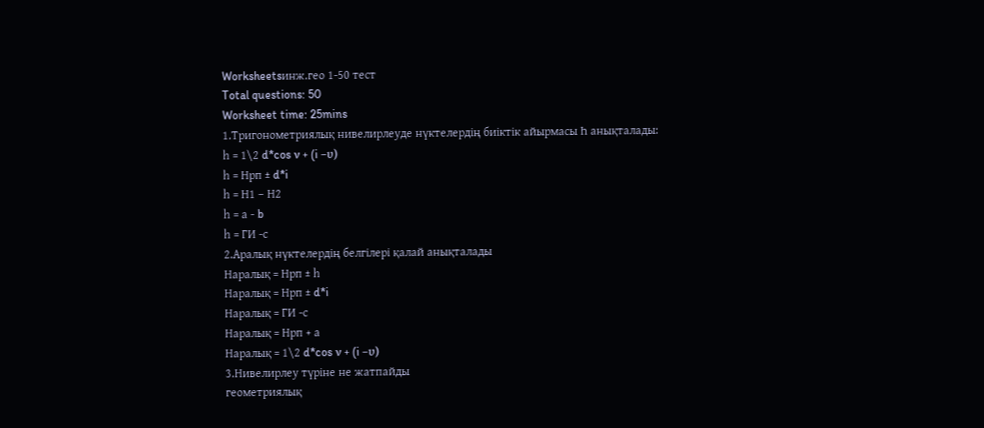Worksheetsинж.гео 1-50 тест
Total questions: 50
Worksheet time: 25mins
1.Тригонометриялық нивелирлеуде нүктелердің биіктік айырмасы Һ анықталады:
һ = 1\2 d*cos ν + (i –υ)
һ = Нрп ± d*i
һ = Н1 – Н2
һ = а - b
һ = ГИ -с
2.Аралық нүктелердің белгілері қалай анықталады
Наралық = Нрп ± һ
Наралық = Нрп ± d*i
Наралық = ГИ -с
Наралық = Нрп + а
Наралық = 1\2 d*cos ν + (i –υ)
3.Нивелирлеу түріне не жатпайды
геометриялық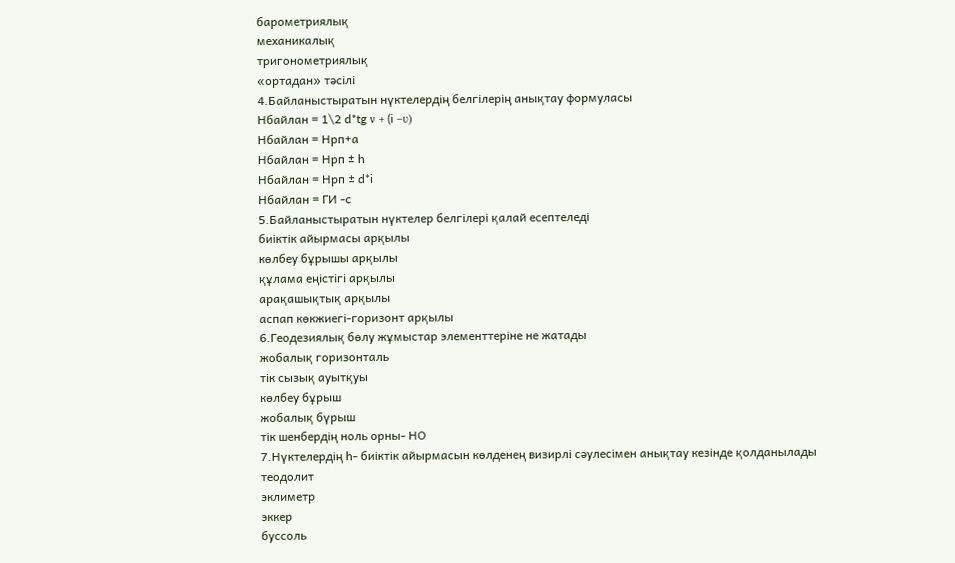барометриялық
механикалық
тригонометриялық
«ортадан» тəсілі
4.Байланыстыратын нүктелердің белгілерің анықтау формуласы
Нбайлан = 1\2 d*tg ν + (i –υ)
Нбайлан = Нрп+а
Нбайлан = Нрп ± һ
Нбайлан = Нрп ± d*i
Нбайлан = ГИ -с
5.Байланыстыратын нүктелер белгілері қалай есептеледі
биіктік айырмасы арқылы
көлбеу бұрышы арқылы
құлама еңістігі арқылы
арақашықтық арқылы
аспап көкжиегі-горизонт арқылы
6.Геодезиялық бөлу жұмыстар элементтеріне не жатады
жобалық горизонталь
тік сызық ауытқуы
көлбеу бұрыш
жобалық бүрыш
тік шенбердің ноль орны- НО
7.Нүктелердің һ- биіктік айырмасын көлденең визирлі сəулесімен анықтау кезінде қолданылады
теодолит
эклиметр
эккер
буссоль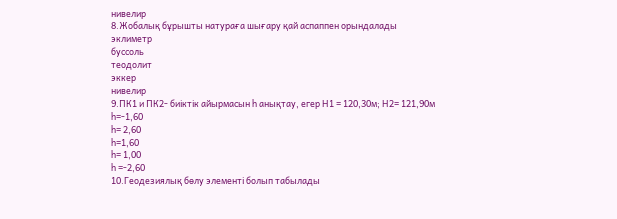нивелир
8.Жобалық бұрышты натураға шығару қай аспаппен орындалады
эклиметр
буссоль
теодолит
эккер
нивелир
9.ПК1 и ПК2- биіктік айырмасын һ анықтау, егер Н1 = 120,30м; Н2= 121,90м
һ=-1,60
һ= 2,60
һ=1,60
һ= 1,00
һ =-2,60
10.Геодезиялық бөлу элементі болып табылады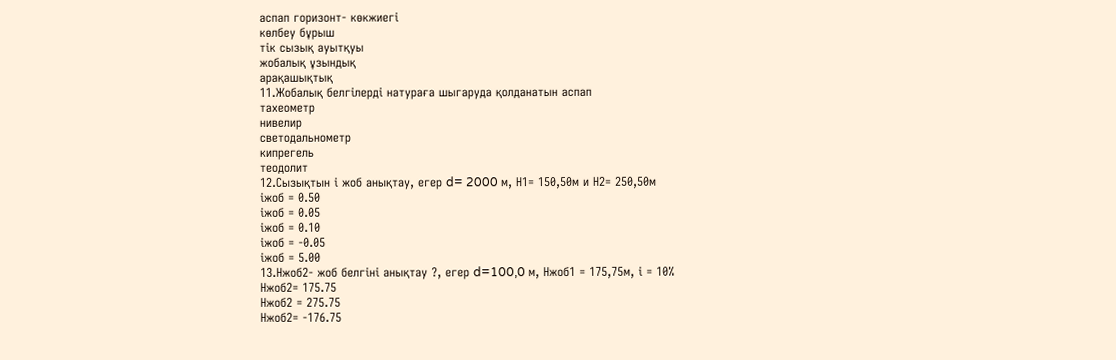аспап горизонт- көкжиегі
көлбеу бұрыш
тік сызық ауытқуы
жобалық ұзындық
арақашықтық
11.Жобалық белгілерді натураға шыгаруда қолданатын аспап
тахеометр
нивелир
светодальнометр
кипрегель
теодолит
12.Сызықтын і жоб анықтау, егер d= 2000 м, Н1= 150,50м и Н2= 250,50м
iжоб = 0.50
iжоб = 0.05
iжоб = 0.10
iжоб = -0.05
iжоб = 5.00
13.Нжоб2- жоб белгіні анықтау ?, егер d=100,0 м, Нжоб1 = 175,75м, і = 10%
Нжоб2= 175.75
Нжоб2 = 275.75
Нжоб2= -176.75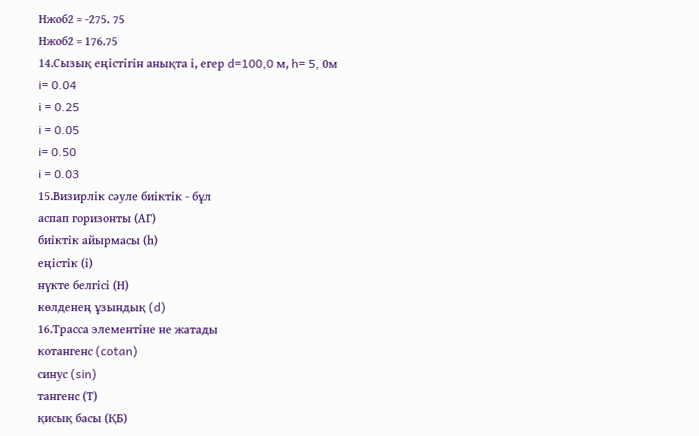Нжоб2 = -275. 75
Нжоб2 = 176.75
14.Сызық еңістігін анықта і, егер d=100,0 м, h= 5, 0м
i= 0.04
i = 0.25
i = 0.05
i= 0.50
i = 0.03
15.Визирлік сəуле биіктік - бұл
аспап горизонты (АГ)
биіктік айырмасы (һ)
еңістік (і)
нүкте белгісі (Н)
көлденең ұзындық (d)
16.Трасса элементіне не жатады
котангенс (cotan)
синус (sin)
тангенс (Т)
қисық басы (ҚБ)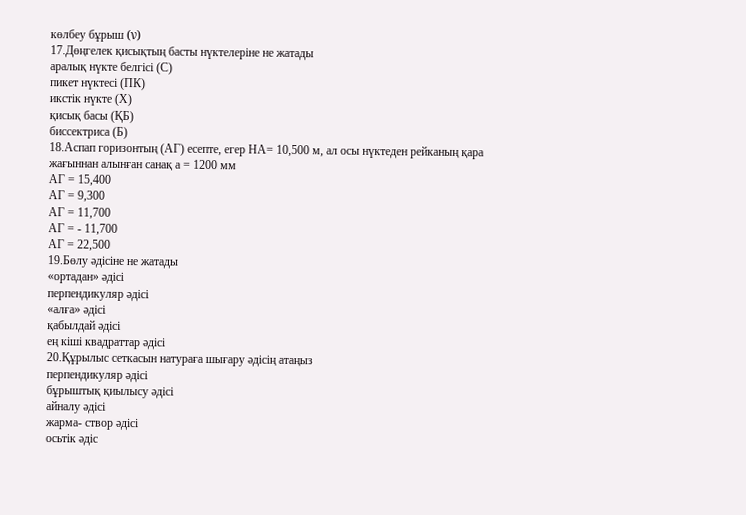көлбеу бұрыш (ν)
17.Дөңгелек қисықтың басты нүктелеріне не жатады
аралық нүкте белгісі (С)
пикет нүктесі (ПК)
икстік нүкте (Х)
қисық басы (ҚБ)
биссектриса (Б)
18.Аспап горизонтың (АГ) есепте, егер НА= 10,500 м, ал осы нүктеден рейканың қара жағыннан алынған санақ а = 1200 мм
АГ = 15,400
АГ = 9,300
АГ = 11,700
АГ = - 11,700
АГ = 22,500
19.Бөлу əдісіне не жатады
«ортадан» əдісі
перпендикуляр əдісі
«алға» əдісі
қабылдай əдісі
ең кіші квадраттар əдісі
20.Құрылыс сеткасын натураға шығару əдісің атаңыз
перпендикуляр əдісі
бұрыштық қиылысу əдісі
айналу əдісі
жарма- створ əдісі
осьтік əдіс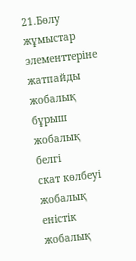21.Бөлу жұмыстар элементтеріне жатпайды
жобалық бұрыш
жобалық белгі
скат көлбеуі
жобалық еністік
жобалық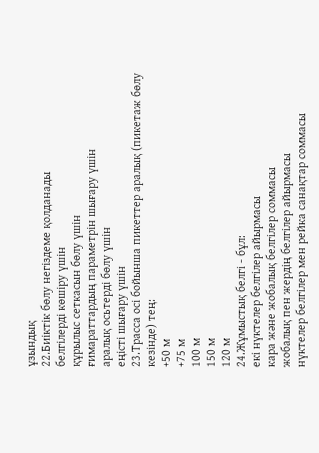ұзындық
22.Биіктік бөлу негіздеме қолданады
белгілерді көшіру үшін
құрылыс сеткасын бөлу үшін
ғимараттардың параметрін шығару үшін
аралық осьтерді бөлу үшін
еңісті шығару үшін
23.Трасса осі бойынша пикеттер аралық (пикетаж бөлу кезінде) тең:
+50 м
+75 м
100 м
150 м
120 м
24.Жұмыстық белгі - бұл:
екі нүктелер белгілер айырмасы
кара жəне жобалық белгілер соммасы
жобалық пен жердің белгілер айырмасы
нүктелер белгілер мен рейка санақтар соммасы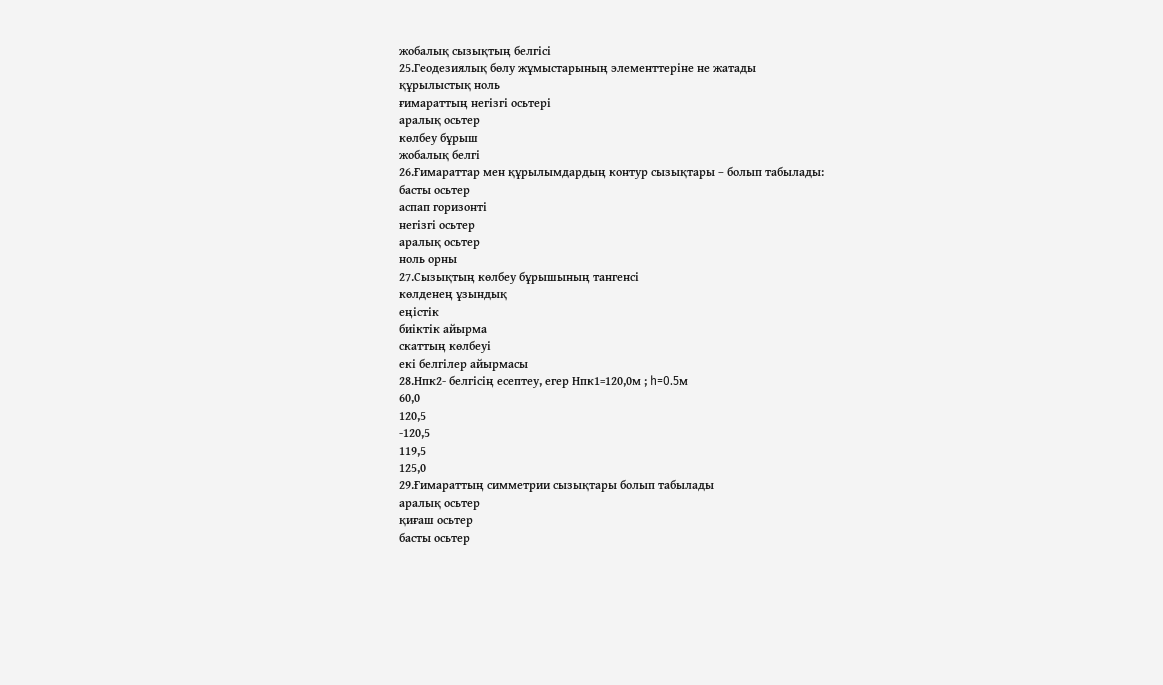жобалық сызықтың белгісі
25.Геодезиялық бөлу жұмыстарының элементтеріне не жатады
құрылыстық ноль
ғимараттың негізгі осьтері
аралық осьтер
көлбеу бұрыш
жобалық белгі
26.Ғимараттар мен құрылымдардың контур сызықтары – болып табылады:
басты осьтер
аспап горизонті
негізгі осьтер
аралық осьтер
ноль орны
27.Сызықтың көлбеу бұрышының тангенсі
көлденең ұзындық
еңістік
биіктік айырма
скаттың көлбеуі
екі белгілер айырмасы
28.Нпк2- белгісің есептеу, егер Нпк1=120,0м ; h=0.5м
60,0
120,5
-120,5
119,5
125,0
29.Ғимараттың симметрии сызықтары болып табылады
аралық осьтер
қиғаш осьтер
басты осьтер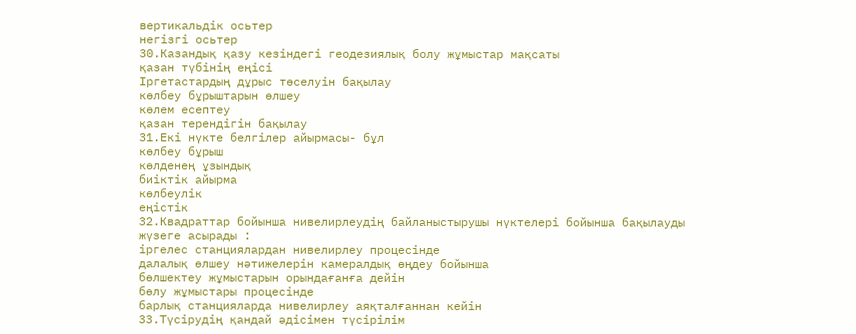вертикальдік осьтер
негізгі осьтер
30.Казандық қазу кезіндегі геодезиялық болу жұмыстар мақсаты
қазан түбінің еңісі
Іргетастардың дұрыс төселуін бақылау
көлбеу бұрыштарын өлшеу
көлем есептеу
қазан терендігін бақылау
31.Екі нүкте белгілер айырмасы- бұл
көлбеу бұрыш
көлденең ұзындық
биіктік айырма
көлбеулік
еңістік
32.Квадраттар бойынша нивелирлеудің байланыстырушы нүктелері бойынша бақылауды жүзеге асырады :
іргелес станциялардан нивелирлеу процесінде
далалық өлшеу нəтижелерін камералдық өңдеу бойынша
бөлшектеу жұмыстарын орындағанға дейін
бөлу жұмыстары процесінде
барлық станцияларда нивелирлеу аяқталғаннан кейін
33.Түсірудің қандай əдісімен түсірілім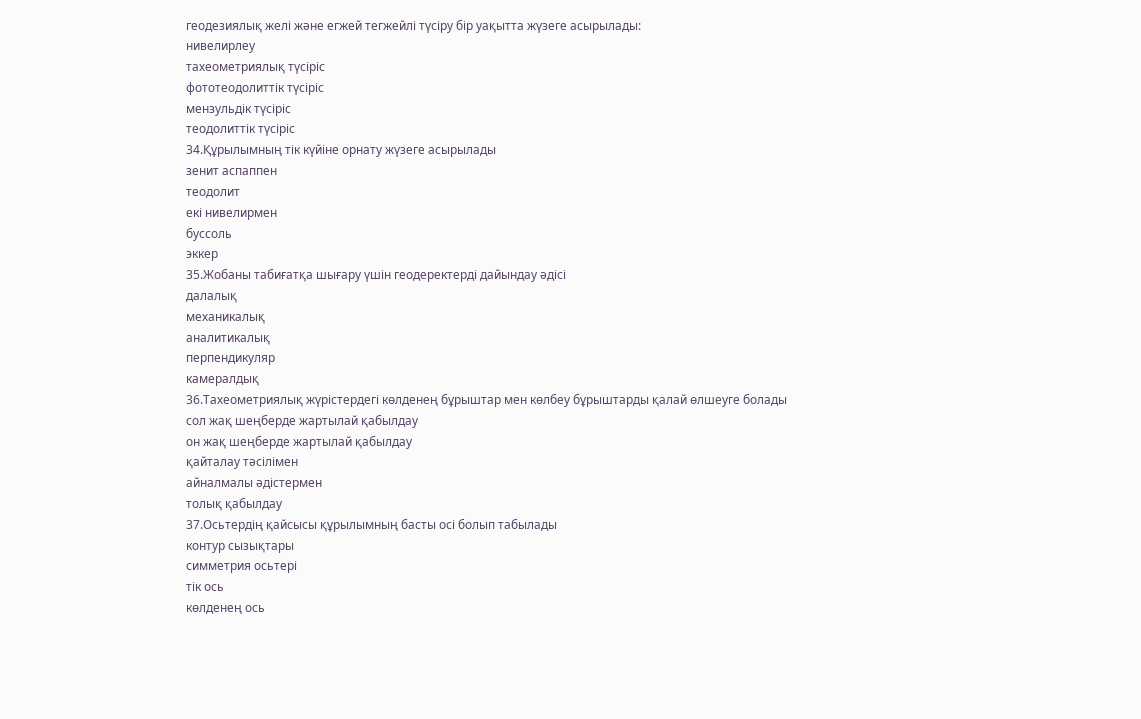геодезиялық желі жəне егжей тегжейлі түсіру бір уақытта жүзеге асырылады:
нивелирлеу
тахеометриялық түсіріс
фототеодолиттік түсіріс
мензульдік түсіріс
теодолиттік түсіріс
34.Құрылымның тік күйіне орнату жүзеге асырылады
зенит аспаппен
теодолит
екі нивелирмен
буссоль
эккер
35.Жобаны табиғатқа шығару үшін геодеректерді дайындау əдісі
далалық
механикалық
аналитикалық
перпендикуляр
камералдық
36.Тахеометриялық жүрістердегі көлденең бұрыштар мен көлбеу бұрыштарды қалай өлшеуге болады
сол жақ шеңберде жартылай қабылдау
он жақ шеңберде жартылай қабылдау
қайталау тəсілімен
айналмалы əдістермен
толық қабылдау
37.Осьтердің қайсысы құрылымның басты осі болып табылады
контур сызықтары
симметрия осьтері
тік ось
көлденең ось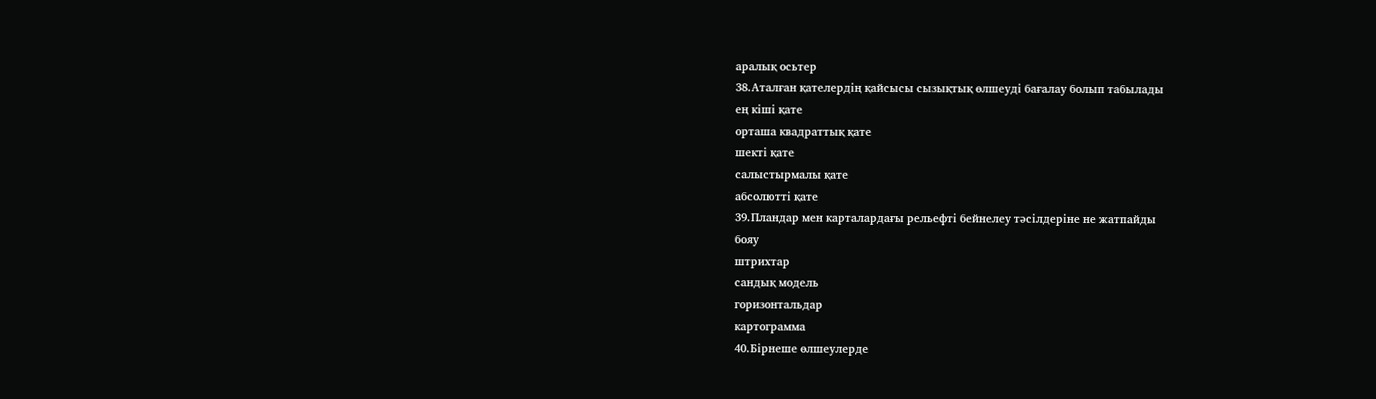аралық осьтер
38.Аталған қателердің қайсысы сызықтық өлшеуді бағалау болып табылады
ең кіші қате
орташа квадраттық қате
шекті қате
салыстырмалы қате
абсолютті қате
39.Пландар мен карталардағы рельефті бейнелеу тəсілдеріне не жатпайды
бояу
штрихтар
сандық модель
горизонтальдар
картограмма
40.Бірнеше өлшеулерде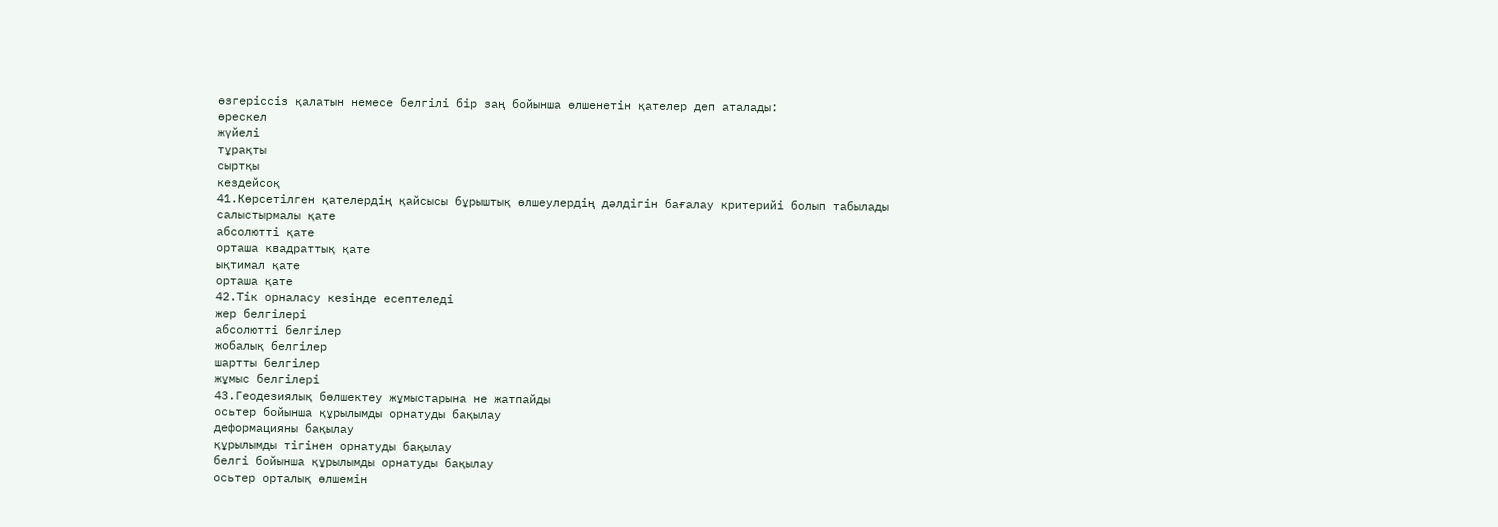өзгеріссіз қалатын немесе белгілі бір заң бойынша өлшенетін қателер деп аталады:
өрескел
жүйелі
тұрақты
сыртқы
кездейсоқ
41.Көрсетілген қателердің қайсысы бұрыштық өлшеулердің дəлдігін бағалау критерийі болып табылады
салыстырмалы қате
абсолютті қате
орташа квадраттық қате
ықтимал қате
орташа қате
42.Тік орналасу кезінде есептеледі
жер белгілері
абсолютті белгілер
жобалық белгілер
шартты белгілер
жұмыс белгілері
43.Геодезиялық бөлшектеу жұмыстарына не жатпайды
осьтер бойынша құрылымды орнатуды бақылау
деформацияны бақылау
құрылымды тігінен орнатуды бақылау
белгі бойынша құрылымды орнатуды бақылау
осьтер орталық өлшемін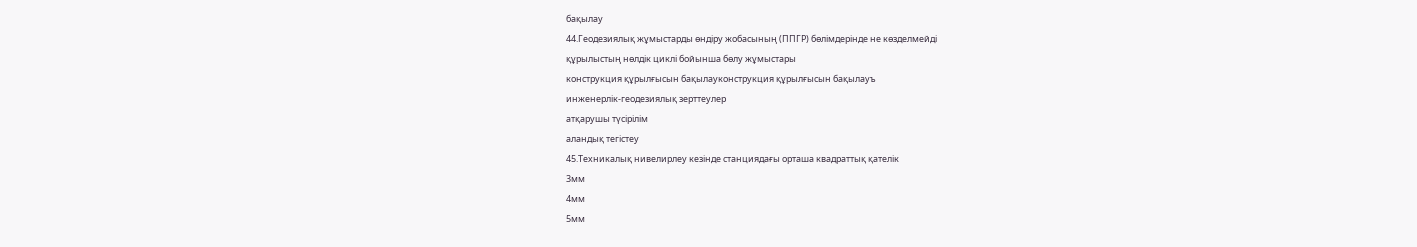бақылау
44.Геодезиялық жұмыстарды өндіру жобасының (ППГР) бөлімдерінде не көзделмейді
құрылыстың нөлдік циклі бойынша бөлу жұмыстары
конструкция құрылғысын бақылауконструкция құрылғысын бақылауъ
инженерлік-геодезиялық зерттеулер
атқарушы түсірілім
аландық тегістеу
45.Техникалық нивелирлеу кезінде станциядағы орташа квадраттық қателік
3мм
4мм
5мм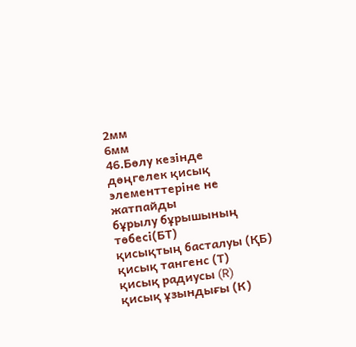2мм
6мм
46.Бөлу кезінде дөңгелек қисық элементтеріне не жатпайды
бұрылу бұрышының төбесі(БТ)
қисықтың басталуы (ҚБ)
қисық тангенс (Т)
қисық радиусы (R)
қисық ұзындығы (К)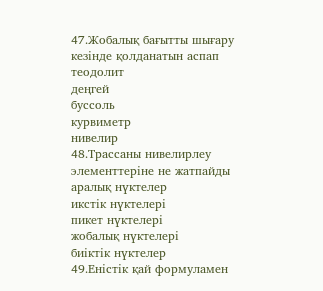47.Жобалық бағытты шығару кезінде қолданатын аспап
теодолит
деңгей
буссоль
курвиметр
нивелир
48.Трассаны нивелирлеу элементтеріне не жатпайды
аралық нүктелер
икстік нүктелері
пикет нүктелері
жобалық нүктелері
биіктік нүктелер
49.Еністік қай формуламен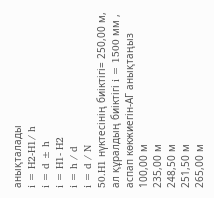анықталады
i = H2-H1/ h
i = d ± h
i = H1- H2
i = h / d
i = d / N
50.H1 нүктесінің биіктігі= 250,00 м, ал құралдың биіктігі i = 1500 мм , аспап көкжиегін-АГ анықтаңыз
100,00 м
235,00 м
248,50 м
251,50 м
265,00 м